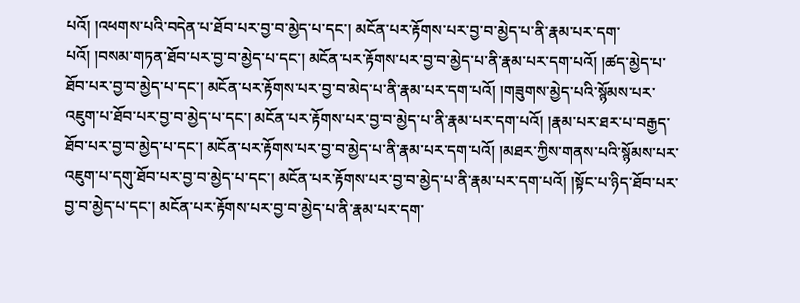པའོ། །འཕགས་པའི་བདེན་པ་ཐོབ་པར་བྱ་བ་མྱེད་པ་དང་། མངོན་པར་རྟོགས་པར་བྱ་བ་མྱེད་པ་ནི་རྣམ་པར་དག་པའོ། །བསམ་གཏན་ཐོབ་པར་བྱ་བ་མྱེད་པ་དང་། མངོན་པར་རྟོགས་པར་བྱ་བ་མྱེད་པ་ནི་རྣམ་པར་དག་པའོ། །ཚད་མྱེད་པ་ཐོབ་པར་བྱ་བ་མྱེད་པ་དང་། མངོན་པར་རྟོགས་པར་བྱ་བ་མེད་པ་ནི་རྣམ་པར་དག་པའོ། །གཟུགས་མྱེད་པའི་སྙོམས་པར་འཇུག་པ་ཐོབ་པར་བྱ་བ་མྱེད་པ་དང་། མངོན་པར་རྟོགས་པར་བྱ་བ་མྱེད་པ་ནི་རྣམ་པར་དག་པའོ། །རྣམ་པར་ཐར་པ་བརྒྱད་ཐོབ་པར་བྱ་བ་མྱེད་པ་དང་། མངོན་པར་རྟོགས་པར་བྱ་བ་མྱེད་པ་ནི་རྣམ་པར་དག་པའོ། །མཐར་ཀྱིས་གནས་པའི་སྙོམས་པར་འཇུག་པ་དགུ་ཐོབ་པར་བྱ་བ་མྱེད་པ་དང་། མངོན་པར་རྟོགས་པར་བྱ་བ་མྱེད་པ་ནི་རྣམ་པར་དག་པའོ། །སྟོང་པ་ཉིད་ཐོབ་པར་བྱ་བ་མྱེད་པ་དང་། མངོན་པར་རྟོགས་པར་བྱ་བ་མྱེད་པ་ནི་རྣམ་པར་དག་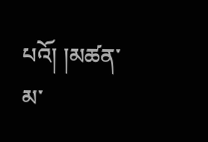པའོ། །མཚན་མ་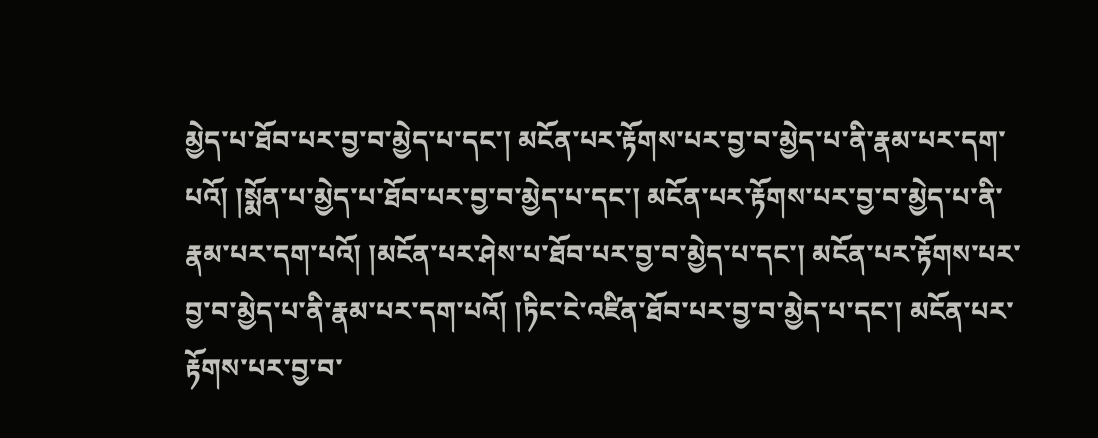མྱེད་པ་ཐོབ་པར་བྱ་བ་མྱེད་པ་དང་། མངོན་པར་རྟོགས་པར་བྱ་བ་མྱེད་པ་ནི་རྣམ་པར་དག་པའོ། །སྨོན་པ་མྱེད་པ་ཐོབ་པར་བྱ་བ་མྱེད་པ་དང་། མངོན་པར་རྟོགས་པར་བྱ་བ་མྱེད་པ་ནི་རྣམ་པར་དག་པའོ། །མངོན་པར་ཤེས་པ་ཐོབ་པར་བྱ་བ་མྱེད་པ་དང་། མངོན་པར་རྟོགས་པར་བྱ་བ་མྱེད་པ་ནི་རྣམ་པར་དག་པའོ། །ཏིང་ངེ་འཛིན་ཐོབ་པར་བྱ་བ་མྱེད་པ་དང་། མངོན་པར་རྟོགས་པར་བྱ་བ་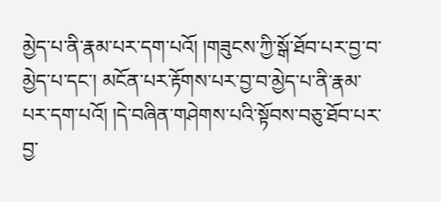མྱེད་པ་ནི་རྣམ་པར་དག་པའོ། །གཟུངས་ཀྱི་སྒོ་ཐོབ་པར་བྱ་བ་མྱེད་པ་དང་། མངོན་པར་རྟོགས་པར་བྱ་བ་མྱེད་པ་ནི་རྣམ་པར་དག་པའོ། །དེ་བཞིན་གཤེགས་པའི་སྟོབས་བཅུ་ཐོབ་པར་བྱ་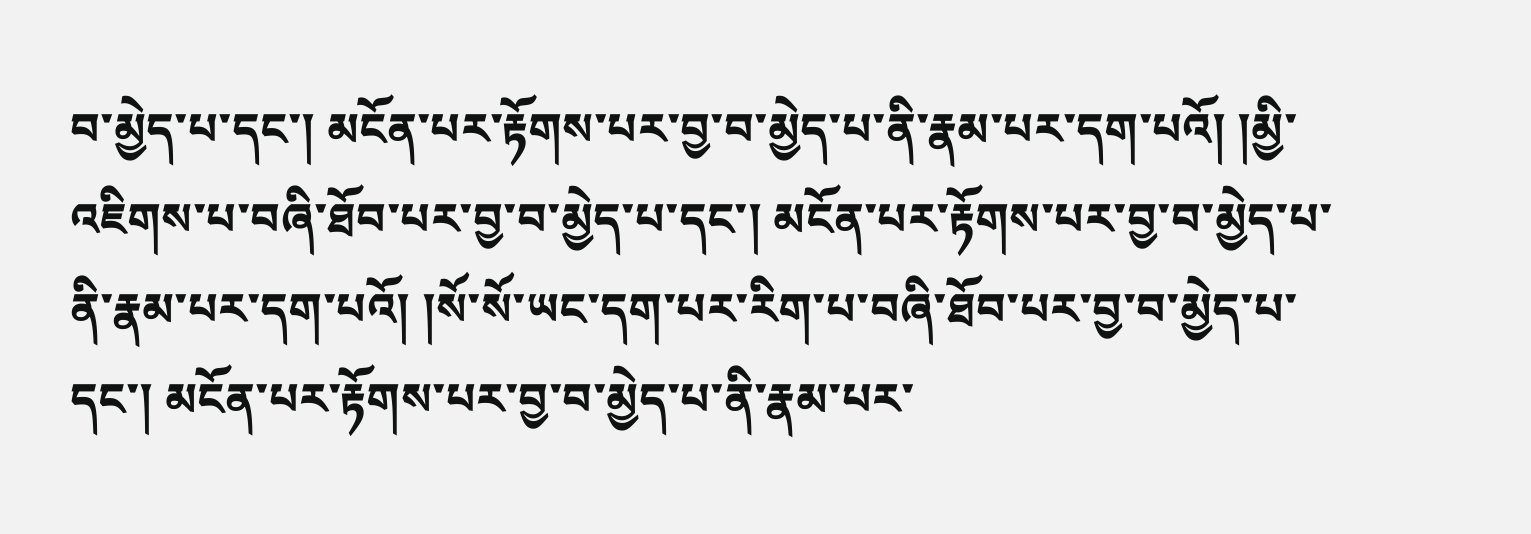བ་མྱེད་པ་དང་། མངོན་པར་རྟོགས་པར་བྱ་བ་མྱེད་པ་ནི་རྣམ་པར་དག་པའོ། །མྱི་འཇིགས་པ་བཞི་ཐོབ་པར་བྱ་བ་མྱེད་པ་དང་། མངོན་པར་རྟོགས་པར་བྱ་བ་མྱེད་པ་ནི་རྣམ་པར་དག་པའོ། །སོ་སོ་ཡང་དག་པར་རིག་པ་བཞི་ཐོབ་པར་བྱ་བ་མྱེད་པ་དང་། མངོན་པར་རྟོགས་པར་བྱ་བ་མྱེད་པ་ནི་རྣམ་པར་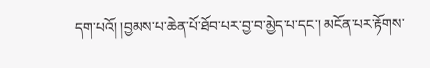དག་པའོ། །བྱམས་པ་ཆེན་པོ་ཐོབ་པར་བྱ་བ་མྱེད་པ་དང་། མངོན་པར་རྟོགས་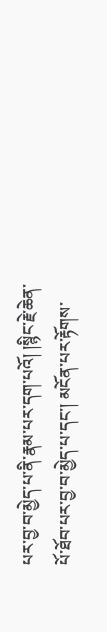པར་བྱ་བ་མྱེད་པ་ནི་རྣམ་པར་དག་པའོ། །སྙིང་རྗེ་ཆེན་པོ་ཐོབ་པར་བྱ་བ་མྱེད་པ་དང་། མངོན་པར་རྟོགས་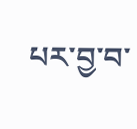པར་བྱ་བ་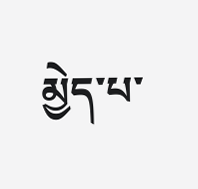མྱེད་པ་